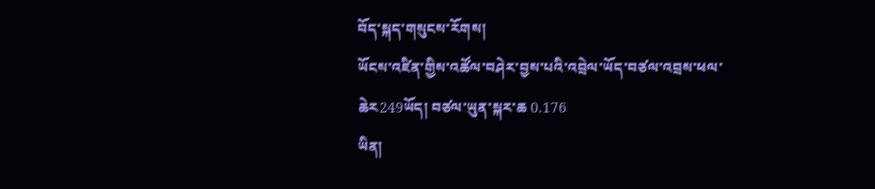བོད་སྐད་གསུངས་རོགས།
ཡོངས་འཛིན་གྱིས་འཚོལ་བཤེར་བྱས་པའི་འབྲེལ་ཡོད་བཙལ་འབྲས་ཕལ་ཆེར249ཡོད། བཙལ་ཡུན་སྐར་ཆ 0.176
ཡིན།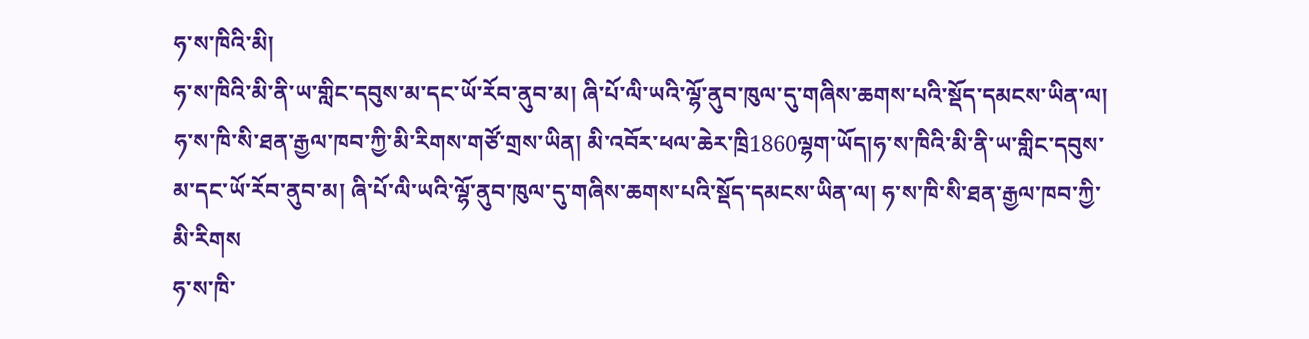ཧ་ས་ཁིའི་མི།
ཧ་ས་ཁིའི་མི་ནི་ཡ་གླིང་དབུས་མ་དང་ཡོ་རོབ་ནུབ་མ། ཞི་པོ་ལི་ཡའི་ལྷོ་ནུབ་ཁུལ་དུ་གཞིས་ཆགས་པའི་སྡོད་དམངས་ཡིན་ལ། ཧ་ས་ཁི་སི་ཐན་རྒྱལ་ཁབ་ཀྱི་མི་རིགས་གཙོ་གྲས་ཡིན། མི་འབོར་ཕལ་ཆེར་ཁྲི1860ལྷག་ཡོད།ཧ་ས་ཁིའི་མི་ནི་ཡ་གླིང་དབུས་མ་དང་ཡོ་རོབ་ནུབ་མ། ཞི་པོ་ལི་ཡའི་ལྷོ་ནུབ་ཁུལ་དུ་གཞིས་ཆགས་པའི་སྡོད་དམངས་ཡིན་ལ། ཧ་ས་ཁི་སི་ཐན་རྒྱལ་ཁབ་ཀྱི་མི་རིགས
ཧ་ས་ཁི་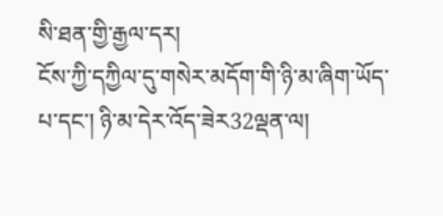སི་ཐན་གྱི་རྒྱལ་དར།
ངོས་ཀྱི་དཀྱིལ་དུ་གསེར་མདོག་གི་ཉི་མ་ཞིག་ཡོད་པ་དང་། ཉི་མ་དེར་འོད་ཟེར32ལྡན་ལ།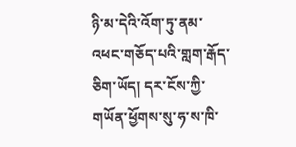ཉི་མ་དེའི་འོག་ཏུ་ནམ་འཕང་གཅོད་པའི་གླག་རྒོད་ཅིག་ཡོད། དར་ངོས་ཀྱི་གཡོན་ཕྱོགས་སུ་ཧ་ས་ཁི་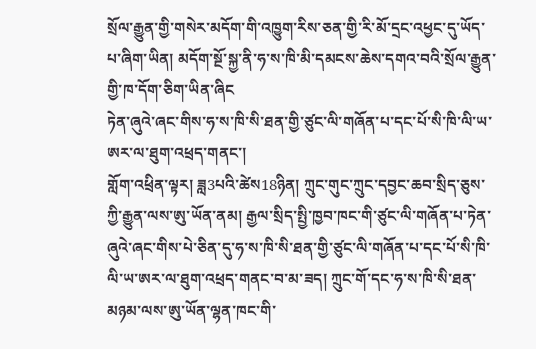སྲོལ་རྒྱུན་གྱི་གསེར་མདོག་གི་འཁྱུག་རིས་ཅན་གྱི་རི་མོ་དྲང་འཕྱང་དུ་ཡོད་པ་ཞིག་ཡིན། མདོག་སྔོ་སྐྱ་ནི་ཧ་ས་ཁི་མི་དམངས་ཆེས་དགའ་བའི་སྲོལ་རྒྱུན་གྱི་ཁ་དོག་ཅིག་ཡིན་ཞིང
ཏེན་ཞུའེ་ཞང་གིས་ཧ་ས་ཁི་སི་ཐན་གྱི་ཙུང་ལི་གཞོན་པ་དང་པོ་སི་ཁི་ལི་ཡ་ཨར་ལ་ཐུག་འཕྲད་གནང་།
གློག་འཕྲིན་ལྟར། ཟླ3པའི་ཚེས18ཉིན། ཀྲུང་གུང་ཀྲུང་དབྱང་ཆབ་སྲིད་ཅུས་ཀྱི་རྒྱུན་ལས་ཨུ་ཡོན་ནམ། རྒྱལ་སྲིད་སྤྱི་ཁྱབ་ཁང་གི་ཙུང་ལི་གཞོན་པ་ཏེན་ཞུའེ་ཞང་གིས་པེ་ཅིན་དུ་ཧ་ས་ཁི་སི་ཐན་གྱི་ཙུང་ལི་གཞོན་པ་དང་པོ་སི་ཁི་ལི་ཡ་ཨར་ལ་ཐུག་འཕྲད་གནང་བ་མ་ཟད། ཀྲུང་གོ་དང་ཧ་ས་ཁི་སི་ཐན་མཉམ་ལས་ཨུ་ཡོན་ལྷན་ཁང་གི་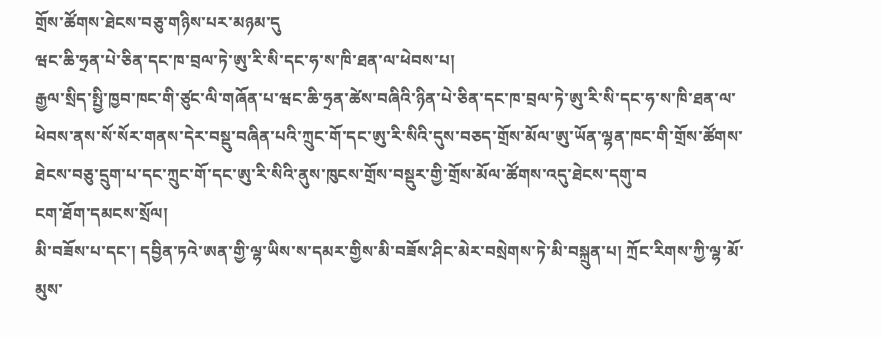གྲོས་ཚོགས་ཐེངས་བཅུ་གཉིས་པར་མཉམ་དུ
ཝང་ཆི་ཧྲན་པེ་ཅིན་དང་ཁ་བྲལ་ཏེ་ཨུ་རི་སི་དང་ཧ་ས་ཁི་ཐན་ལ་ཕེབས་པ།
རྒྱལ་སྲིད་སྤྱི་ཁྱབ་ཁང་གི་ཙུང་ལི་གཞོན་པ་ཝང་ཆི་ཧྲན་ཚེས་བཞིའི་ཉིན་པེ་ཅིན་དང་ཁ་བྲལ་ཏེ་ཨུ་རི་སི་དང་ཧ་ས་ཁི་ཐན་ལ་ཕེབས་ནས་སོ་སོར་གནས་དེར་བསྡུ་བཞིན་པའི་ཀྲུང་གོ་དང་ཨུ་རི་སིའི་དུས་བཅད་གྲོས་མོལ་ཨུ་ཡོན་ལྷན་ཁང་གི་གྲོས་ཚོགས་ཐེངས་བཅུ་དྲུག་པ་དང་ཀྲུང་གོ་དང་ཨུ་རི་སིའི་ནུས་ཁུངས་གྲོས་བསྡུར་གྱི་གྲོས་མོལ་ཚོགས་འདུ་ཐེངས་དགུ་བ
ངག་ཐོག་དམངས་སྲོལ།
མི་བཟོས་པ་དང་། དབྱིན་ཏའེ་ཨན་གྱི་ལྷ་ཡིས་ས་དམར་གྱིས་མི་བཟོས་ཤིང་མེར་བསྲེགས་ཏེ་མི་བསྐྲུན་པ། ཀྲོང་རིགས་ཀྱི་ལྷ་མོ་མུས་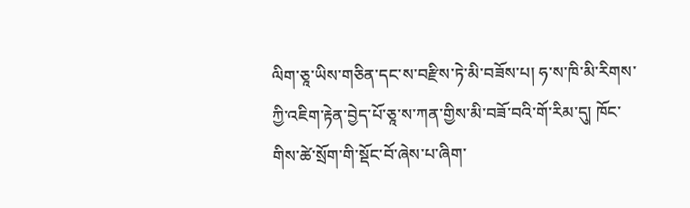ལིག་ཅཱ་ཡིས་གཅིན་དང་ས་བརྫིས་ཏེ་མི་བཟོས་པ། ཧ་ས་ཁི་མི་རིགས་ཀྱི་འཇིག་རྟེན་བྱེད་པོ་ཅཱ་ས་ཀན་གྱིས་མི་བཟོ་བའི་གོ་རིམ་དུ། ཁོང་གིས་ཚེ་སྲོག་གི་སྡོང་བོ་ཞེས་པ་ཞིག་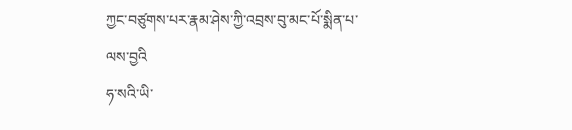ཀྱང་བཙུགས་པར་རྣམ་ཤེས་ཀྱི་འབྲས་བུ་མང་པོ་སྨིན་པ་ལས་བྱའི
ཧ་སའི་ཡི་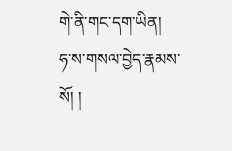གེ་ནི་གང་དག་ཡིན།
ཧ་ས་གསལ་བྱེད་རྣམས་སོ། །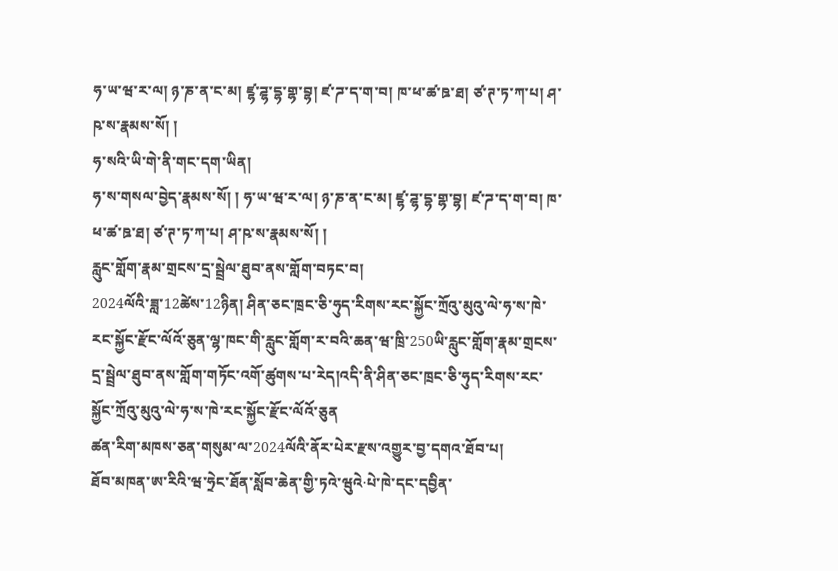ཧ་ཡ་ཝ་ར་ལ། ཉ་ཎ་ན་ང་མ། ཛྷ་ཌྷ་དྷ་གྷ་བྷ། ཛ་ཌ་ད་ག་བ། ཁ་ཕ་ཚ་ཋ་ཐ། ཙ་ཊ་ཏ་ཀ་པ། ཤ་ཥ་ས་རྣམས་སོ། །
ཧ་སའི་ཡི་གེ་ནི་གང་དག་ཡིན།
ཧ་ས་གསལ་བྱེད་རྣམས་སོ། ། ཧ་ཡ་ཝ་ར་ལ། ཉ་ཎ་ན་ང་མ། ཛྷ་ཌྷ་དྷ་གྷ་བྷ། ཛ་ཌ་ད་ག་བ། ཁ་ཕ་ཚ་ཋ་ཐ། ཙ་ཊ་ཏ་ཀ་པ། ཤ་ཥ་ས་རྣམས་སོ། །
རླུང་གློག་རྣམ་གྲངས་དྲ་སྦྲེལ་ཐུབ་ནས་གློག་བཏང་བ།
2024ལོའི་ཟླ་12ཚེས་12ཉིན། ཤིན་ཅང་ཁྲང་ཅི་ཧུད་རིགས་རང་སྐྱོང་ཀྲོའུ་མུའུ་ལེ་ཧ་ས་ཁེ་རང་སྐྱོང་རྫོང་ལོའོ་ཅུན་ལྷ་ཁང་གི་རླུང་གློག་ར་བའི་ཆན་ཝ་ཁྲི་250ཡི་རླུང་གློག་རྣམ་གྲངས་དྲ་སྦྲེལ་ཐུབ་ནས་གློག་གཏོང་འགོ་ཚུགས་པ་རེད།འདི་ནི་ཤིན་ཅང་ཁྲང་ཅི་ཧུད་རིགས་རང་སྐྱོང་ཀྲོའུ་མུའུ་ལེ་ཧ་ས་ཁེ་རང་སྐྱོང་རྫོང་ལོའོ་ཅུན
ཚན་རིག་མཁས་ཅན་གསུམ་ལ་2024ལོའི་ནོར་པེར་རྫས་འགྱུར་བྱ་དགའ་ཐོབ་པ།
ཐོབ་མཁན་ཨ་རིའི་ཝ་ཧྲེང་ཐོན་སློབ་ཆེན་གྱི་ཏའེ་ཝུའེ·པེ་ཁེ་དང་དབྱིན་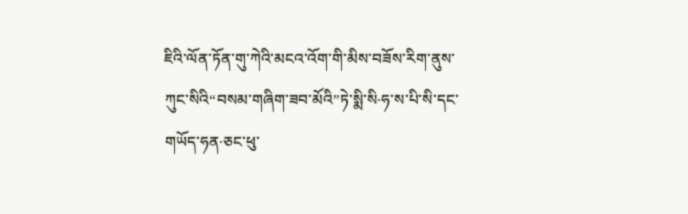ཇིའི་ལོན་ཏོན་གུ་ཀེའི་མངའ་འོག་གི་མིས་བཟོས་རིག་ནུས་ཀུང་སིའི“བསམ་གཞིག་ཟབ་མོའི”ཏེ་སྨི་སི·ཧ་ས་པི་སི་དང་གཡོད་ཧན·ཅང་ཕུ་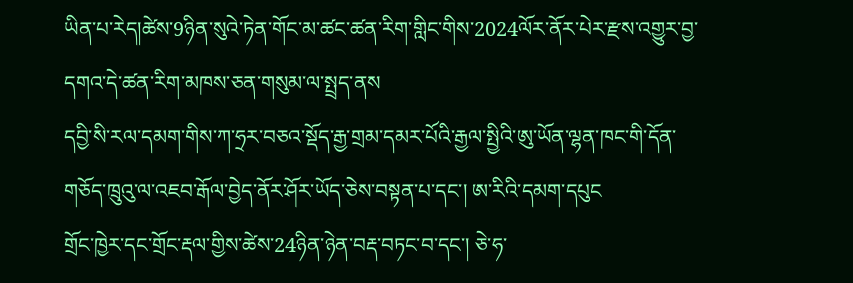ཡིན་པ་རེད།ཚེས་9ཉིན་སུའེ་ཏེན་གོང་མ་ཚང་ཚན་རིག་གླིང་གིས་2024ལོར་ནོར་པེར་རྫས་འགྱུར་བྱ་དགའ་དེ་ཚན་རིག་མཁས་ཅན་གསུམ་ལ་སྤྲད་ནས
དབྱི་སི་རལ་དམག་གིས་ཀ་ཧྲར་བཅའ་སྡོད་རྒྱ་གྲམ་དམར་པོའི་རྒྱལ་སྤྱིའི་ཨུ་ཡོན་ལྷན་ཁང་གི་དོན་གཅོད་ཁྲུའུ་ལ་འཇབ་རྒོལ་བྱེད་ནོར་ཤོར་ཡོད་ཅེས་བསྟན་པ་དང་། ཨ་རིའི་དམག་དཔུང
གྲོང་ཁྱེར་དང་གྲོང་རྡལ་གྱིས་ཚེས་24ཉིན་ཉེན་བརྡ་བཏང་བ་དང་། ཅེ་ཧ་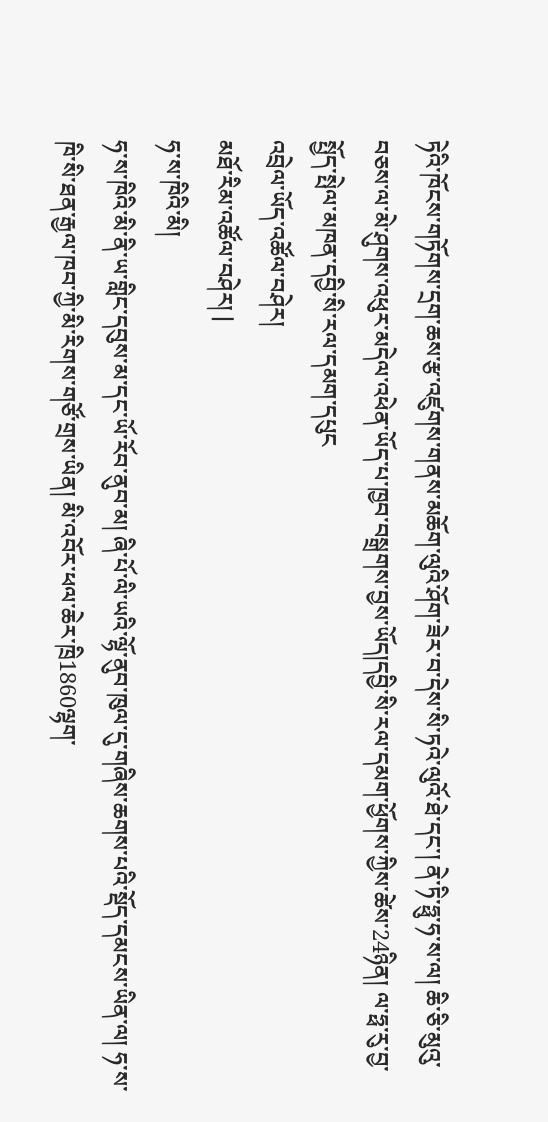ཏེའི་ཁོངས་གཏོགས་དྲག་ཆས་རྩ་འཛུགས་གནས་མཆོག་ལུའི་ཤོག་ཟེར་བ་དེས་སི་ཏའེ་ལུའོ་ཐེ་དང་། ནེ་ཏི་ཧྥུ་ཧ་ས་ལ། ཆི་ཅི་མུའུ་བཅས་ལ་མེ་ཤུགས་འཕུར་མདེལ་འཕེན་ཡོད་པ་ཁྱབ་བསྒྲགས་བྱས་ཡོད།དབྱི་སི་རལ་དམག་ཕྱོགས་ཀྱིས་ཚེས་24ཉིན། ལ་ཧྥ་རུ་བྱ་སྤྱོད་སྤེལ་མཁན་དབྱི་སི་རལ་དམག་དཔུང
འབྲེལ་ཡོད་འཚོལ་བཤེར།
མཐོ་རིམ་འཚོལ་བཤེར། |
ཧ་ས་ཁིའི་མི།
ཧ་ས་ཁིའི་མི་ནི་ཡ་གླིང་དབུས་མ་དང་ཡོ་རོབ་ནུབ་མ། ཞི་པོ་ལི་ཡའི་ལྷོ་ནུབ་ཁུལ་དུ་གཞིས་ཆགས་པའི་སྡོད་དམངས་ཡིན་ལ། ཧ་ས་ཁི་སི་ཐན་རྒྱལ་ཁབ་ཀྱི་མི་རིགས་གཙོ་གྲས་ཡིན། མི་འབོར་ཕལ་ཆེར་ཁྲི1860ལྷག་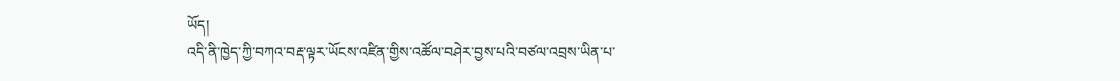ཡོད།
འདི་ནི་ཁྱེད་ཀྱི་བཀའ་བརྡ་ལྟར་ཡོངས་འཛིན་གྱིས་འཚོལ་བཤེར་བྱས་པའི་བཙལ་འབྲས་ཡིན་པ་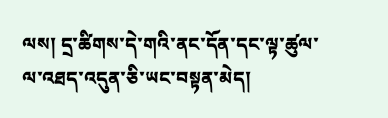ལས། དྲ་ཚིགས་དེ་གའི་ནང་དོན་དང་ལྟ་ཚུལ་ལ་འཐད་འདུན་ཅི་ཡང་བསྟན་མེད།